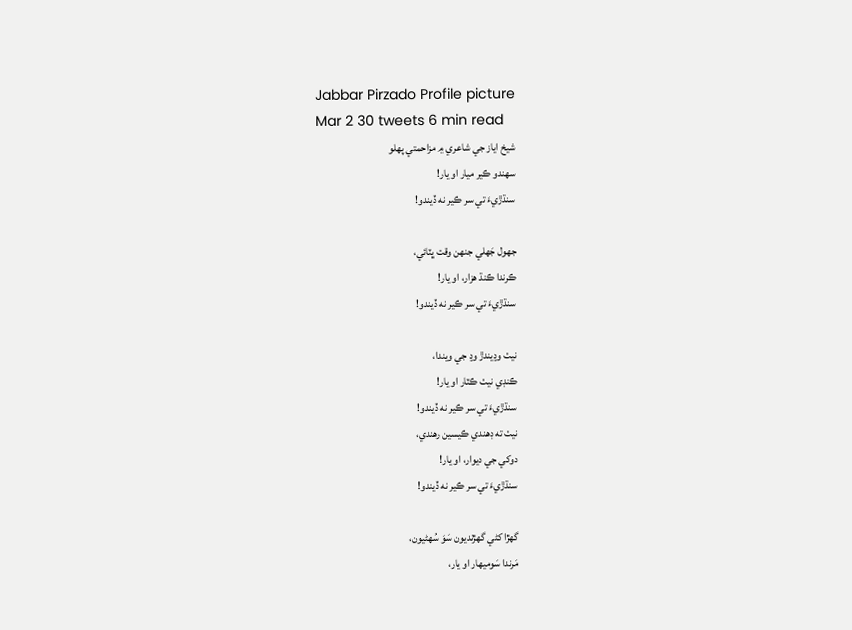Jabbar Pirzado Profile picture
Mar 2 30 tweets 6 min read
شيخ اياز جي شاعري ۾ مزاحمتي پھلو
سهندو ڪير ميار او يار!
سنڌڙيءَ تي سر ڪير نه ڏيندو!

جهول جَهلي جنهن وقت ڀٽائي،
ڪرندا ڪنڌ هزار، او يار!
سنڌڙيءَ تي سر ڪير نه ڏيندو!

نيٺ وڍيندڙ وڍ جي ويندا،
ڪنڊي نيٺ ڪٽار او يار!
سنڌڙيءَ تي سر ڪير نه ڏيندو!
نيٺ ته ڊهندي ڪيسين رهندي،
دوکي جي ديوار، او يار!
سنڌڙيءَ تي سر ڪير نه ڏيندو!

گهڙا کڻي گهڙنديون سَوَ سُهڻيون،
مَرندا سَوميهار او يار،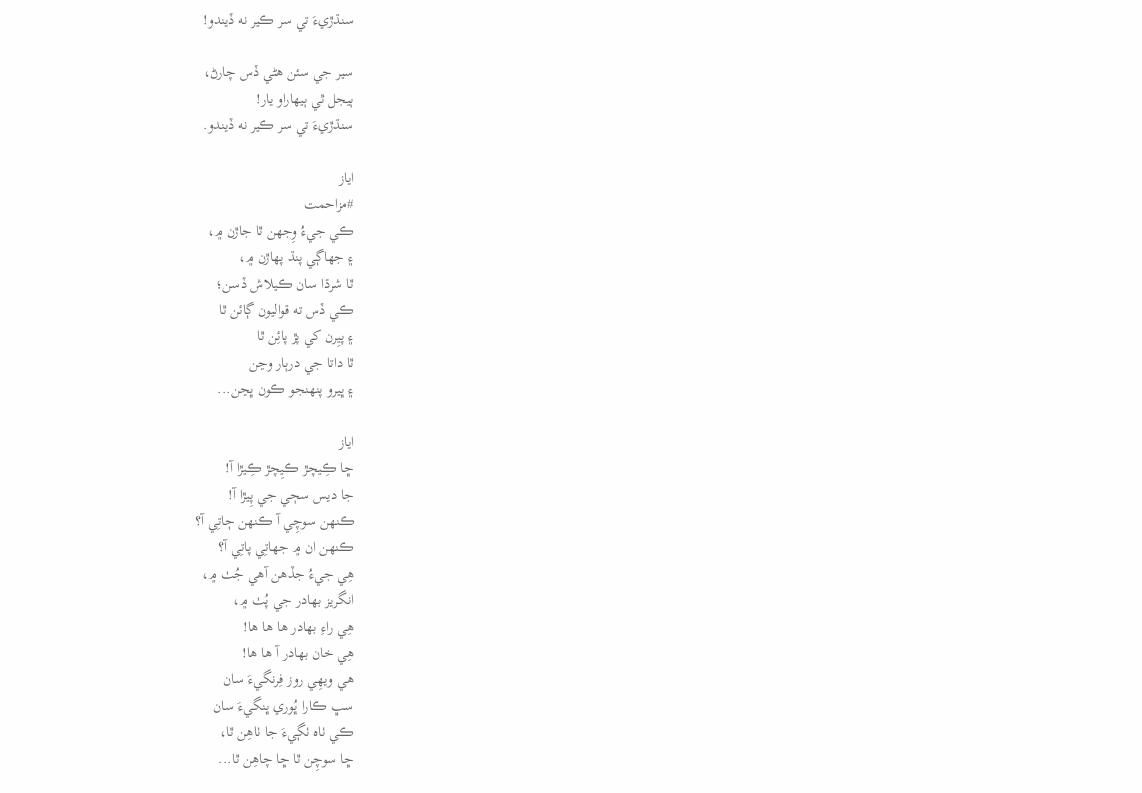سنڌڙيءَ تي سر ڪير نه ڏيندو!

سير جي سئن هڻي ڏس چارڻ،
ٻيجل ٿي ٻيهاراو يار!
سنڌڙيءَ تي سر ڪير نه ڏيندو.

اياز
#مزاحمت
ڪي جيءُ وِجھن ٿا جاڙن ۾،
۽ جھاڳي پنڌ پهاڙن ۾،
ٿا شرڌا سان ڪيلاش ڏسن؛
ڪي ڏس ته قواليون ڳائن ٿا
۽ پيِرن کي پڙ پائِن ٿا
ٿا داتا جي درٻار وڃن
۽ ڀيرو پنهنجو ڪون ڀڃن...

اياز
ڇا ڪِيچڙ ڪيِچڙ ڪِيڙا آ!
جا ديس سڄي جي پِيڙا آ!
ڪنهن سوچِي آ ڪنهن ڄاتِي آ؟
ڪنهن ان ۾ جھاتِي پاتِي آ؟
هِي جيءُ جڏهن آهي جُٺ ۾،
انگريز بهادر جي پُٺ ۾،
هِي راءِ بهادر ها ها ها!
هِي خان بهادر آ ها ها!
هي ويهِي روز فِرنگيءَ سان
سڀ ڪارا ڀُوري ڀنگيءَ سان
ڪي ٺاه ٺڳيءَ جا ٺاهِن ٿا،
ڇا سوچِن ٿا ڇا چاهِن ٿا...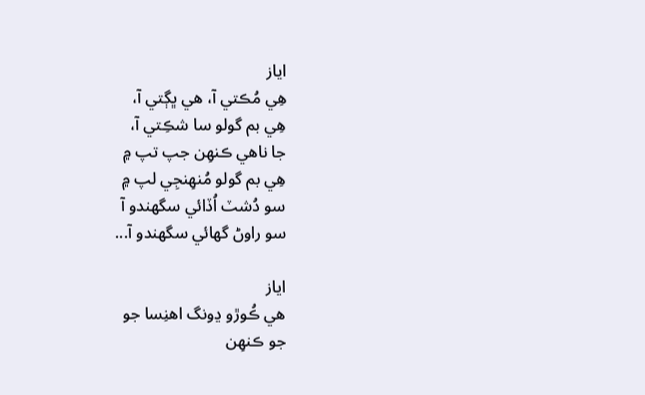اياز
هِي مُڪتي آ، هي ڀڳتي آ،
هِي بم گولو سا شڪِتي آ،
جا ناهي ڪنهِن جپ تپ ۾
هِي بم گولو مُنهِنجِي لپ ۾
سو دُشٽ اُڏائي سگھندو آ
سو راوڻ گھائي سگھندو آ...

اياز
هي ڪُوڙو ڍونگ اهنِسا جو
جو ڪنهِن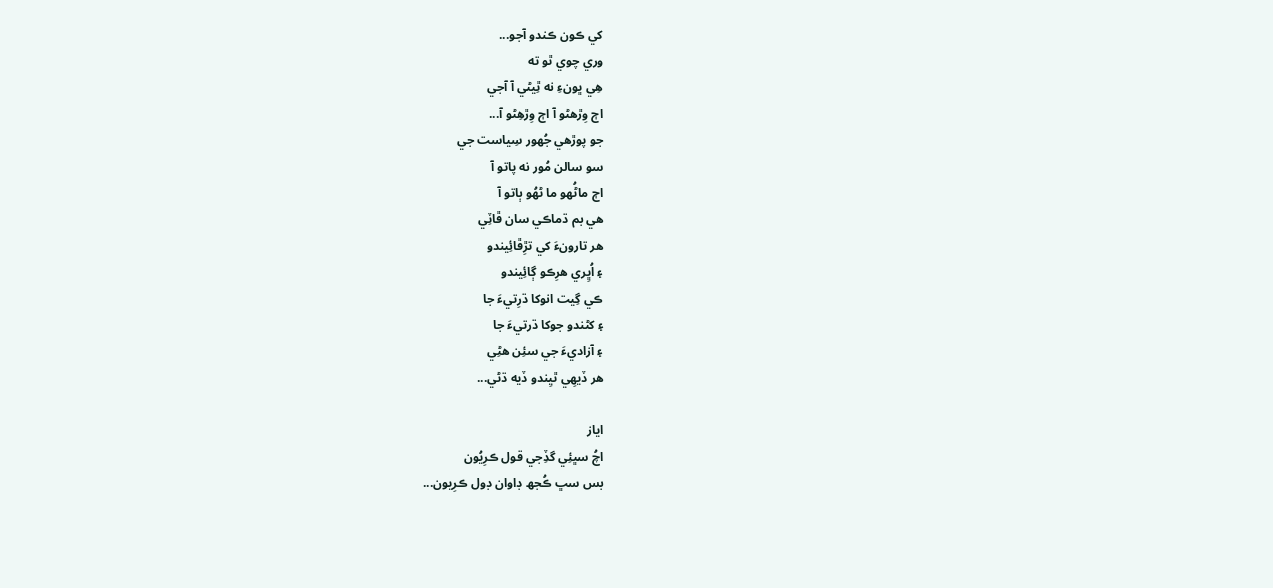کي ڪون ڪندو آجو...
وري چوي ٿو ته
هِي ڀونءِ نه ٿِيڻي آ آجي
اڄ وِڙهڻو آ اڄ وِڙهِڻو آ...
جو پوڙهي جُھور سِياست جي
سو سالن مُور نه پاتو آ
اڄ ماڻُهو ما ڻهُو ٻاتو آ
هي بم ڌماڪي سان ڦاٽِي
هر تارونءَ کي تڙِڦائِيندو
۽ اُڀِري هرِڪو ڳائِيندو
ڪي گِيت انوکا ڌرِتيءَ جا
۽ کڻندو جوکا ڌرتيءَ جا
۽ آزاديءَ جي سئِن هڻِي
هر ڏيهِي ٿيِندو ڏيه ڌڻي...

اياز
اچُ سڀئِي گڏِجي قول ڪرِيُون
بس سڀ ڪُجھ ڊاوان ڊول ڪرِيون...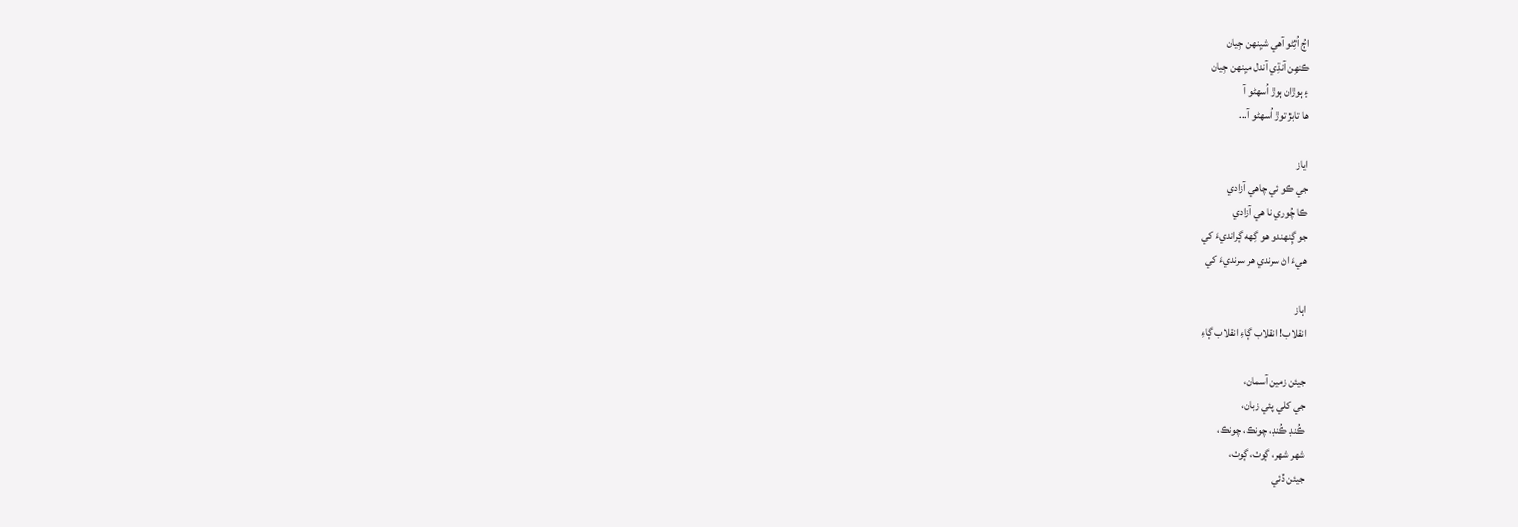اڄُ اُٿِڻو آهي شيِنهن جِيان
ڪنهِن آنڌِي آندل ميِنهن جِيان
۽ ٻوڙان ٻوڙ اُسهڻو آ
ها تابڙ توڙ اُسهڻو آ...

اياز
جي ڪو ئي چاهي آزادي
ڪا چُوري نا هي آزادي
جو ڳِنهندو هو گِهه ڳرانديءَ کي
هيءَ اڻ سرندي هر سرنديءَ کي

اہاز
انقلاب! انقلاب ڳاءِ انقلاب ڳاءِ

جيئن زمين آسمان،
جي کلي پئي زبان،
ڪُنڊ ڪُنڊ، چونڪ، چونڪ،
شهر شهر، ڳوٺ، ڳوٺ،
جيئن ڏئي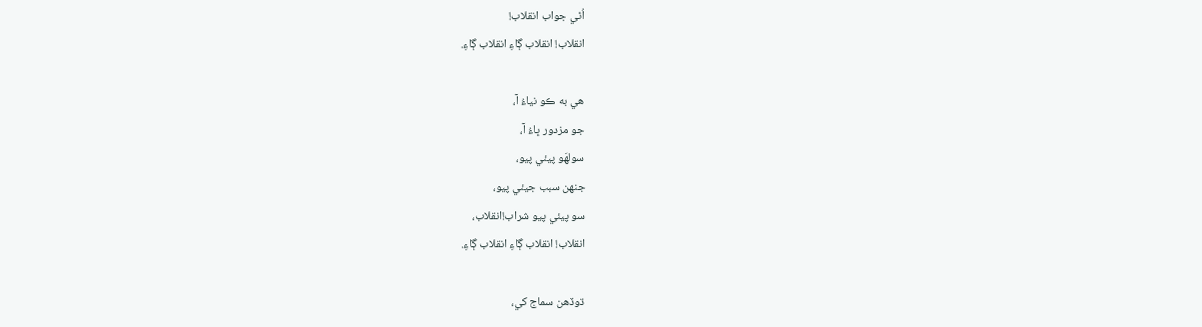اُٿي جواب انقلاب!
انقلاب! انقلاب ڳاءِ انقلاب ڳاءِ.

هي به ڪو نياءُ آ،
جو مزدور ڀاءُ آ،
سولهَو پيئي پيو،
جنهن سبب جيئي پيو،
سو پيئي پيو شراب!انقلاب،
انقلاب! انقلاب ڳاءِ انقلاب ڳاءِ.

ڌوڏهن سماج کي،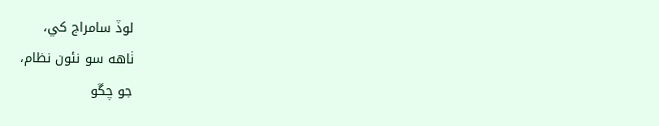لوڏ سامراج کي،
ٺاهه سو نئون نظام،
جو چڱو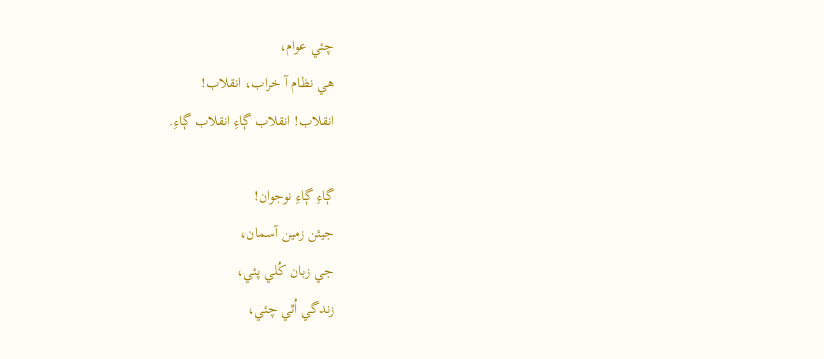چئي عوام،
هي نظام آ خراب، انقلاب!
انقلاب! انقلاب ڳاءِ انقلاب ڳاءِ.

ڳاءِ ڳاءِ نوجوان!
جيئن زمين آسمان،
جي زبان کُلي پئي،
زندگي اُٿي چئي،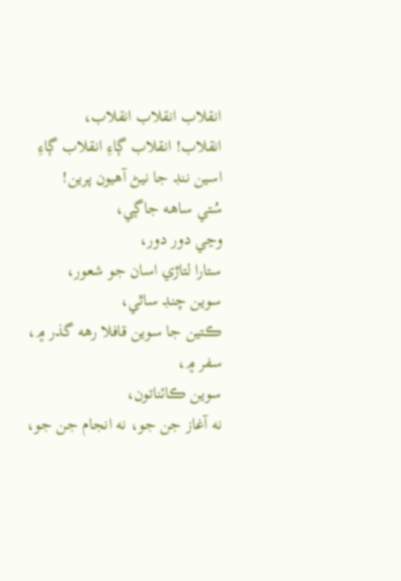انقلاب انقلاب انقلاب،
انقلاب! انقلاب ڳاءِ انقلاب ڳاءِ
اسين ننڊ جا نيڻ آهيون پرين!
سُتي ساهه جاڳي،
وڃي دور دور،
ستارا لتاڙي اسان جو شعور،
سوين چنڊ ساٿي،
ڪتين جا سوين قافلا رهه گذر ۾،
سفر ۾،
سوين ڪائناتون،
نه آغاز جن جو، نه انجام جن جو،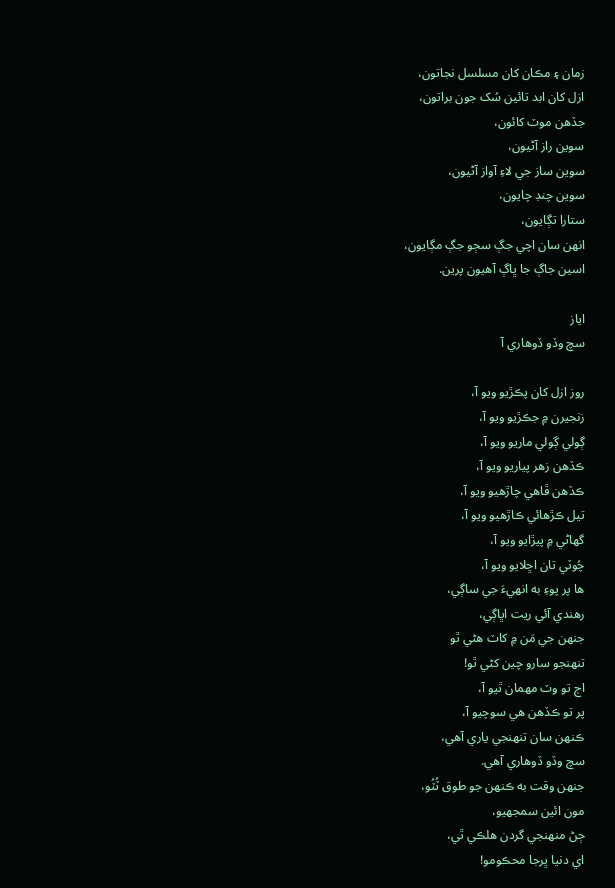زمان ۽ مڪان کان مسلسل نجاتون،
ازل کان ابد تائين سُک جون براتون،
جڏهن موٽ کائون،
سوين راز آڻيون،
سوين ساز جي لاءِ آواز آڻيون،
سوين چنڊ چايون،
ستارا تڳايون،
انهن سان اچي جڳ سڄو جڳ مڳايون،
اسين جاڳ جا ڀاڳ آهيون پرين.

اياز
سچ وڏو ڏوهاري آ

روز ازل کان پڪڙيو ويو آ،
زنجيرن ۾ جڪڙيو ويو آ،
ڳولي ڳولي ماريو ويو آ،
ڪڏهن زهر پياريو ويو آ،
ڪڏهن ڦاهي چاڙهيو ويو آ،
تيل ڪڙهائي ڪاڙهيو ويو آ،
گهاڻي ۾ پيڙايو ويو آ،
چُوٽي تان اڇلايو ويو آ،
ها پر پوءِ به انهيءَ جي ساڳي،
رهندي آئي ريت اڀاڳي،
جنهن جي مَن ۾ کاٽ هڻي ٿو
تنهنجو سارو چين کڻي ٿو!
اڄ تو وٽ مهمان ٿيو آ،
پر تو ڪڏهن هي سوچيو آ،
ڪنهن سان تنهنجي ياري آهي،
سچ وڏو ڏوهاري آهي.
جنهن وقت به ڪنهن جو طوق ٽُٽُو،
مون ائين سمجهيو،
ڄڻ منهنجي گردن هلڪي ٿي،
اي دنيا ڀرجا محڪومو!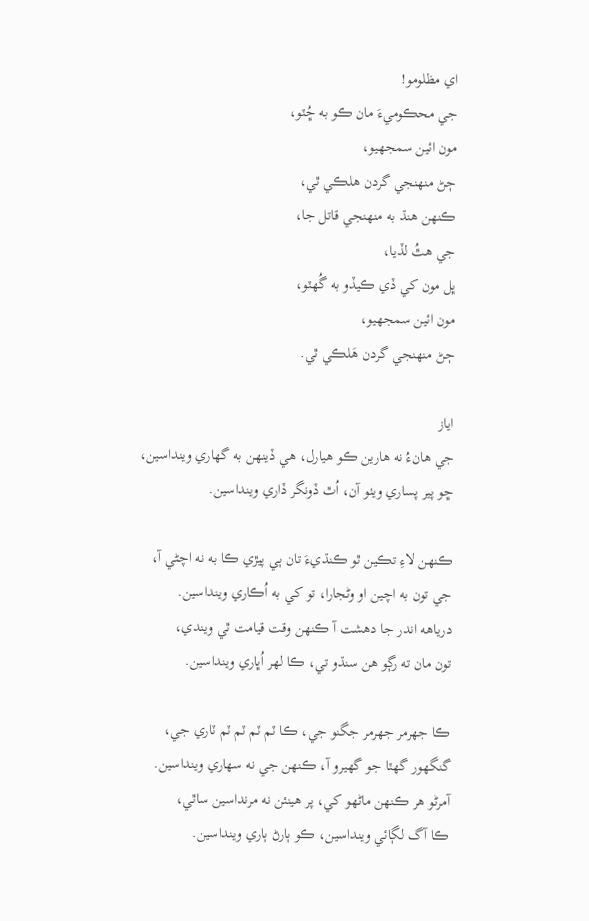اي مظلومو!
جي محڪوميءَ مان ڪو به ڇُٽو،
مون ائين سمجهيو،
ڄڻ منهنجي گردن هلڪي ٿي،
ڪنهن هنڌ به منهنجي قاتل جا،
جي هٿُ لڏيا،
ڀل مون کي ڏي ڪيڏو به گُهٽو،
مون ائين سمجهيو،
ڄڻ منهنجي گردن هَلڪي ٿي.

اياز
جي هانءُ نه هارين ڪو هيارل، هي ڏينهن به گهاري وينداسين،
ڇو پير پساري ويٺو آن، اُٿ ڏونگر ڏاري وينداسين.

ڪنهن لاءِ تڪين ٿو ڪنڌيءَ تان ٻي پيڙي ڪا به نه اچڻي آ،
جي تون به اچين او وڻجارا، تو کي به اُڪاري وينداسين.
درياهه اندر جا دهشت آ ڪنهن وقت قيامت ٿي ويندي،
تون مان ته رڳو هن سنڌو تي، ڪا لهر اُڀاري وينداسين.

ڪا جهرمر جهرمر جگنو جي، ڪا ٽم ٽم ٽم ٽم ٽاري جي،
گنگهور گهٽا جو گهيرو آ، ڪنهن جي نه سهاري وينداسين.
آمرڻو هر ڪنهن ماڻهو کي، پر هينئن نه مرنداسين ساٿي،
ڪا آگ لڳائي وينداسين، ڪو ٻارڻ ٻاري وينداسين.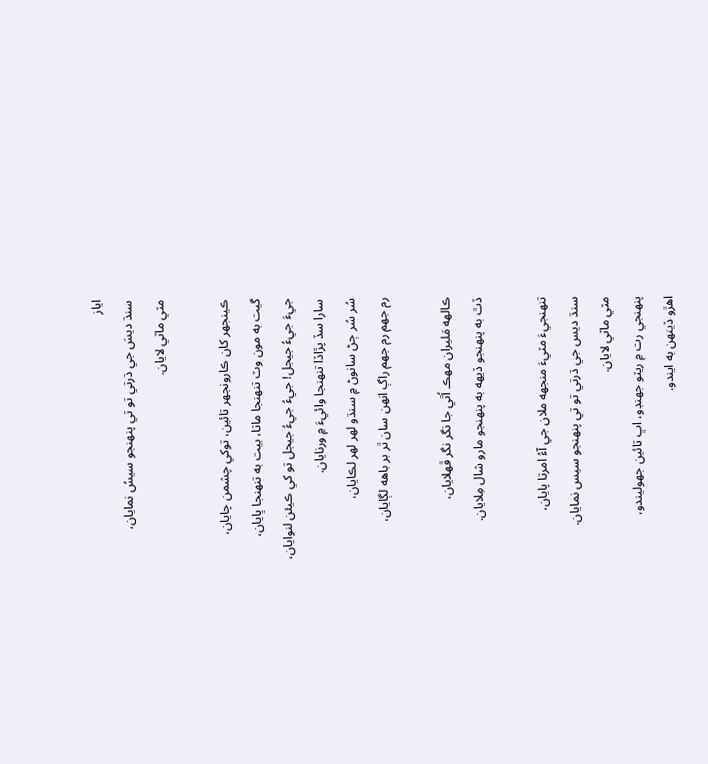اياز
سنڌ ديسَ جي ڌرتي تو تي پنهنجو سيسُ نمايان،
مٽي ماٽي لايان.

ڪينجهر کان ڪارونجهر تائين، توکي چشمن چايان،
گيت به مون وٽ تنهنجا ماتا، بيت به تنهنجا ڀايان،
جيءَ جيءُ جيجل! جيءُ جيءُ جيجل تو کي ڪيئن لنوايان،
سارا سڏ پڙاڏا تنهنجا وائيءَ ۾ ورنايان.
سُر سُر ڄڻ سانوڻ ۾ سنڌو لهر لهر لڪايان،
رم جهم رم جهم راڳ انهن سان ٿر بر باهه لڳايان،

ڪالهه مَليران مهڪ اُٿي جا نگر نگر ڦهلايان،
ڏٿ به پنهنجو ڏيهه به پنهنجو مارو شال مِلايان.

تنهنجيءَ مٽيءَ منجهه ملان جي آءُ امرتا پايان،
سنڌ ديس جي ڌرتي تو تي پنهنجو سيس نمايان.
مٽي ماٽي لايان.
پنهنجي رت ۾ ريٽو جهنڊو، اڀ تائين جهوليندو،
اهڙو ڏينهن به ايندو.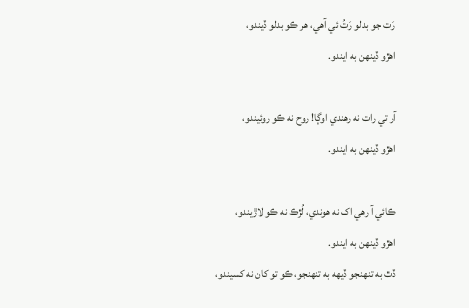رَت جو بدلو رَتُ ئي آهي، هر ڪو بدلو ڏيندو،
اهڙو ڏينهن به ايندو.

آر تي رات نه رهندي اوڳا! روح نه ڪو روئيندو،
اهڙو ڏينهن به ايندو.

ڪائي آ رهي اک نه هوندي، لُڙڪ نه ڪو لاڙيندو،
اهڙو ڏينهن به ايندو.
ڏٿ به تنهنجو ڏيهه به تنهنجو، ڪو تو کان نه کسيندو،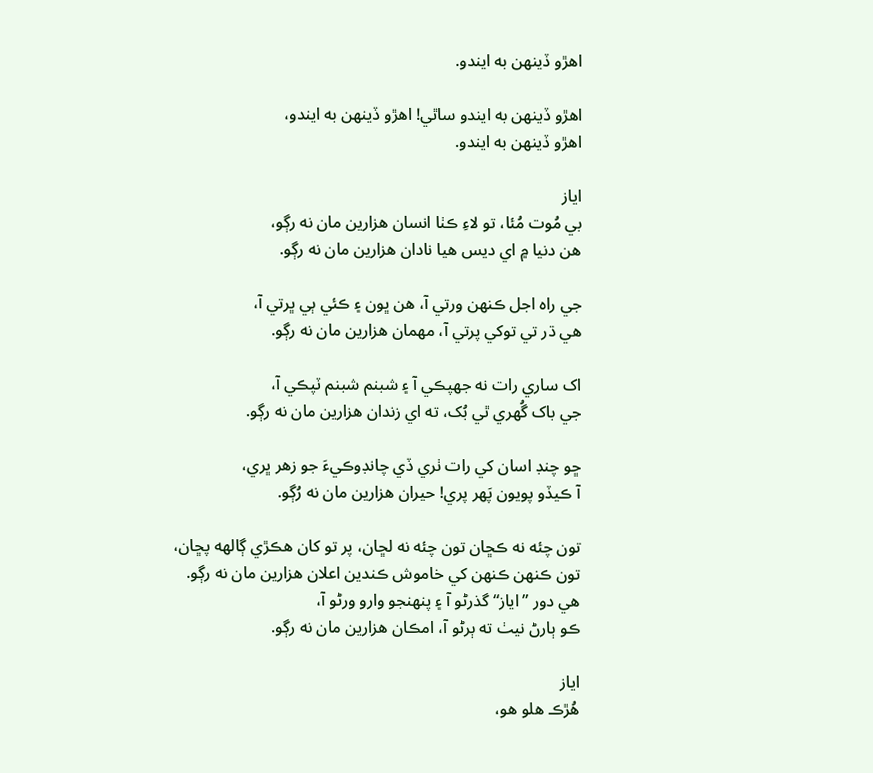اهڙو ڏينهن به ايندو.

اهڙو ڏينهن به ايندو ساٿي! اهڙو ڏينهن به ايندو،
اهڙو ڏينهن به ايندو.

اياز
بي مُوت مُئا، تو لاءِ ڪٺا انسان هزارين مان نه رڳو،
هن دنيا ۾ اي ديس هيا نادان هزارين مان نه رڳو.

جي راه اجل ڪنهن ورتي آ، هن ڀون ۽ ڪئي ٻي ڀرتي آ،
هي ڌر تي توکي پرتي آ، مهمان هزارين مان نه رڳو.

اک ساري رات نه جهپڪي آ ۽ شبنم شبنم ٽپڪي آ،
جي باک گُهري ٿي بُک، ته اي زندان هزارين مان نه رڳو.

ڇو چنڊ اسان کي رات ٺري ڏي چانڊوڪيءَ جو زهر ڀري،
آ ڪيڏو پويون پَهر پري! حيران هزارين مان نه رُڳو.

تون چئه نه ڪڇان تون چئه نه لڇان، پر تو کان هڪڙي ڳالهه پڇان،
تون ڪنهن ڪنهن کي خاموش ڪندين اعلان هزارين مان نه رڳو.
هي دور ”اياز“ گذرڻو آ ۽ پنهنجو وارو ورڻو آ،
ڪو ٻارڻ نيٺ ته ٻرڻو آ، امڪان هزارين مان نه رڳو.

اياز
هُڙڪ هلو هو،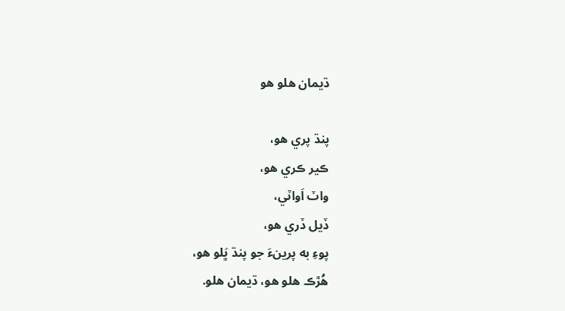ڌيمان هلو هو

پنڌ پري هو،
ڪير ڪري هو،
واٽ اَواٽي،
ڏيل ڏري هو،
پوءِ به پرينءَ جو پنڌ ڀَلو هو،
هُڙڪ هلو هو، ڌيمان هلو.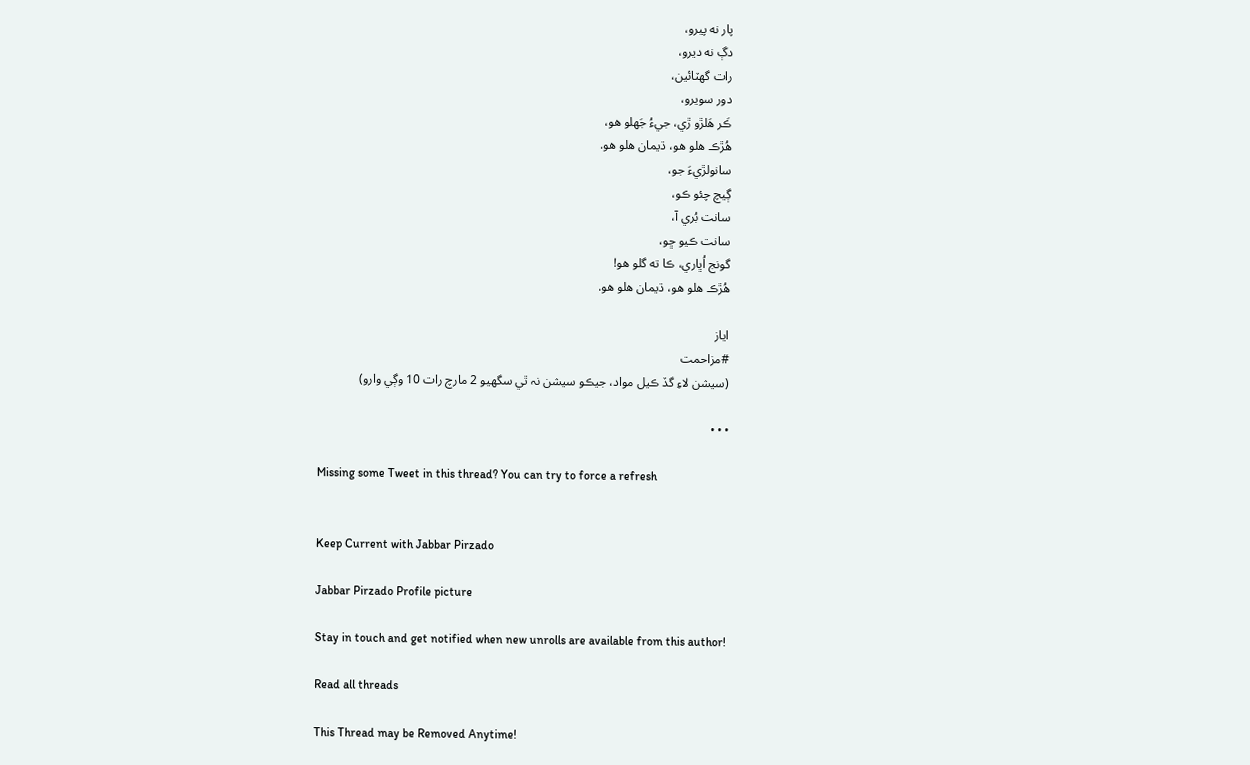پار نه پيرو،
دڳ نه ديرو،
رات گهٽائين،
دور سويرو،
ڪَر هَلڙو ڙي، جيءُ جَهلو هو،
هُڙڪ هلو هو، ڌيمان هلو هو.
سانولڙيءَ جو،
ڳيچ چئو ڪو،
سانت بُري آ،
سانت ڪيو ڇو،
گونج اُڀاري، ڪا ته گلو هو!
هُڙڪ هلو هو، ڌيمان هلو هو.

اياز
#مزاحمت
(سيشن لاءِ گڏ ڪيل مواد، جيڪو سيشن نہ ٿي سگھيو 2 مارچ رات 10 وڳي وارو)

• • •

Missing some Tweet in this thread? You can try to force a refresh


Keep Current with Jabbar Pirzado

Jabbar Pirzado Profile picture

Stay in touch and get notified when new unrolls are available from this author!

Read all threads

This Thread may be Removed Anytime!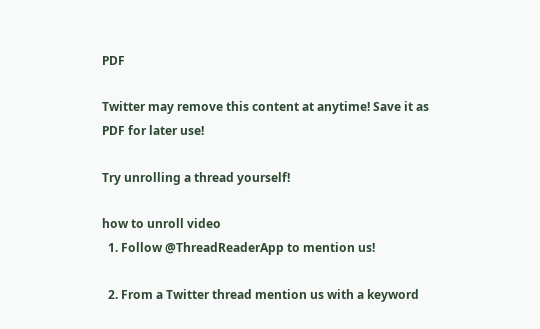PDF

Twitter may remove this content at anytime! Save it as PDF for later use!

Try unrolling a thread yourself!

how to unroll video
  1. Follow @ThreadReaderApp to mention us!

  2. From a Twitter thread mention us with a keyword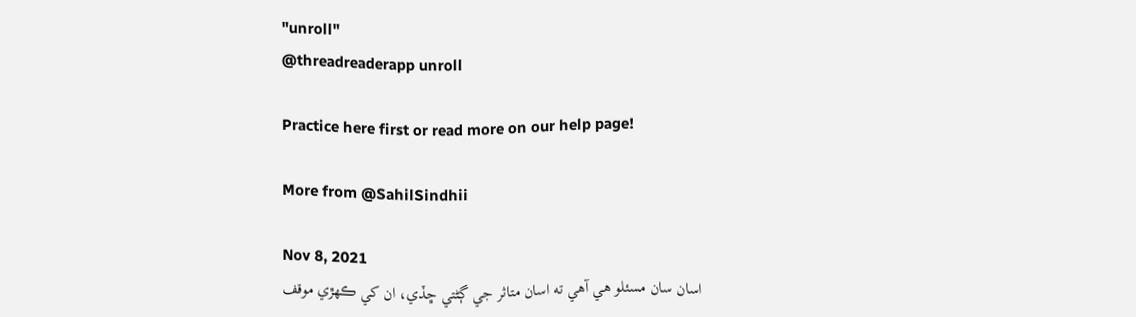"unroll"
@threadreaderapp unroll

Practice here first or read more on our help page!

More from @SahilSindhii

Nov 8, 2021
اسان سان مسئلو هي آهي ته اسان متاثر جي ڳڻتي ڇڏي، ان کي ڪهڙي موقف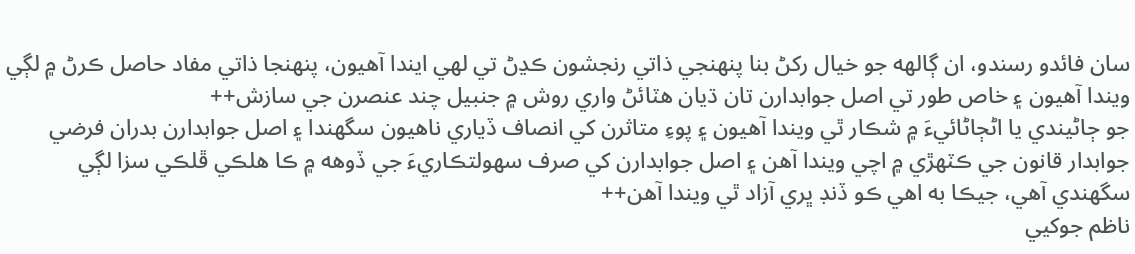سان فائدو رسندو، ان ڳالهه جو خيال رکڻ بنا پنهنجي ذاتي رنجشون ڪڍڻ تي لهي ايندا آهيون، پنهنجا ذاتي مفاد حاصل ڪرڻ ۾ لڳي ويندا آهيون ۽ خاص طور تي اصل جوابدارن تان ڌيان هٽائڻ واري روش ۾ جنبيل چند عنصرن جي سازش++
جو ڄاڻيندي يا اڻڄاڻائيءَ ۾ شڪار ٿي ويندا آهيون ۽ پوءِ متاثرن کي انصاف ڏياري ناهيون سگهندا ۽ اصل جوابدارن بدران فرضي جوابدار قانون جي ڪٽهڙي ۾ اچي ويندا آهن ۽ اصل جوابدارن کي صرف سهولتڪاريءَ جي ڏوهه ۾ ڪا هلڪي ڦلڪي سزا لڳي سگهندي آهي، جيڪا به اهي ڪو ڏنڊ ڀري آزاد ٿي ويندا آهن++
ناظم جوکيي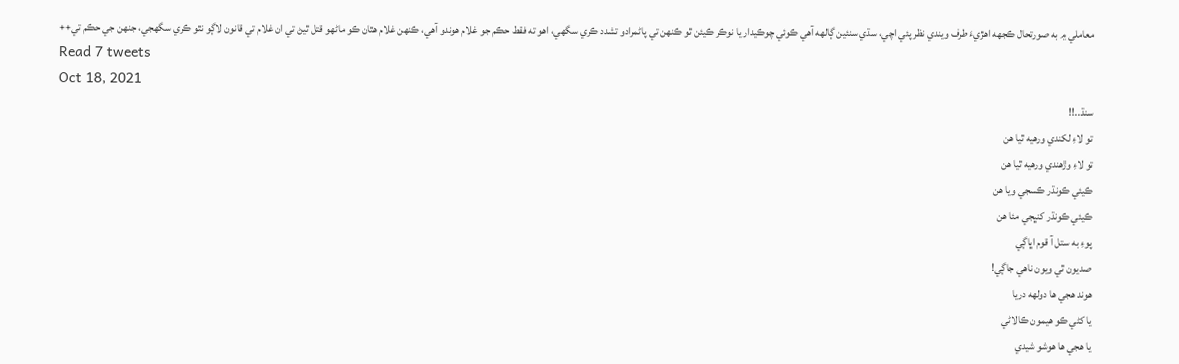معاملي ۾ به صورتحال ڪجهه اهڙيءَ طرف ويندي نظر پئي اچي، سڌي سنئين ڳالهه آهي ڪوئي چوڪيدار يا نوڪر ڪيئن ٿو ڪنهن تي پاڻمرادو تشدد ڪري سگهي، اهو ته فقط حڪم جو غلام هوندو آهي، ڪنهن غلام هٿان ڪو ماڻهو قتل ٿيڻ تي ان غلام تي قانون لاڳو نٿو ڪري سگهجي، جنهن جي حڪم تي++
Read 7 tweets
Oct 18, 2021
سنڌ..!!
تو لاءِ لکندي ورهيه ٿيا هن
تو لاءِ وڙهندي ورهيه ٿيا هن
ڪيئي ڪونڌر ڪسجي ويا هن
ڪيئي ڪونڌر کنڀجي مئا هن
پوءِ به ستل آ قوم اڀاڳي
صديون ٿي ويون ناهي جاڳي!
هوند هجي ها دولهه دريا
يا کڻي ڪو هيمون ڪالاڻي
يا هجي ها هوشو شيدي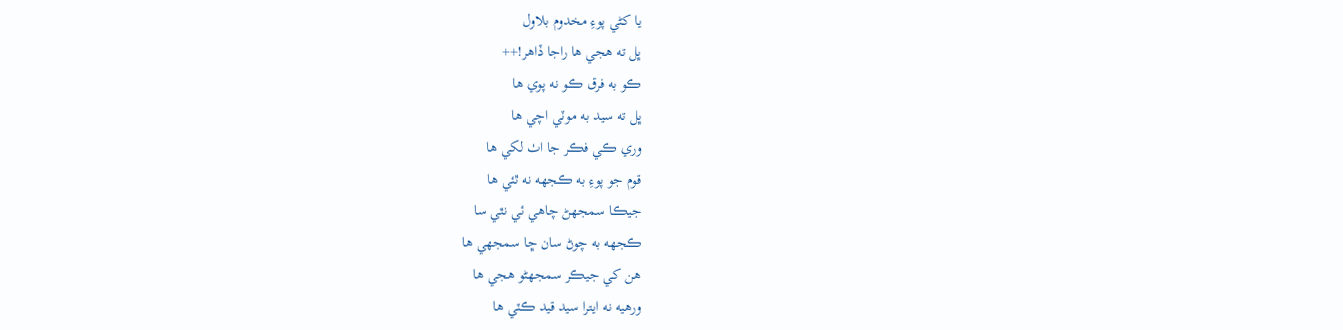يا کڻي پوءِ مخدوم بلاول
ڀل ته هجي ها راجا ڏاهر!++
ڪو به فرق ڪو نه پوي ها
ڀل ته سيد به موٽي اچي ها
وري ڪي فڪر جا اٺ لکي ها
قوم جو پوءِ به ڪجهه نه ٿئي ها
جيڪا سمجهڻ چاهي ئي نٿي سا
ڪجهه به چوڻ سان ڇا سمجهي ها
هن کي جيڪر سمجهڻو هجي ها
ورهيه نه ايترا سيد قيد ڪٽي ها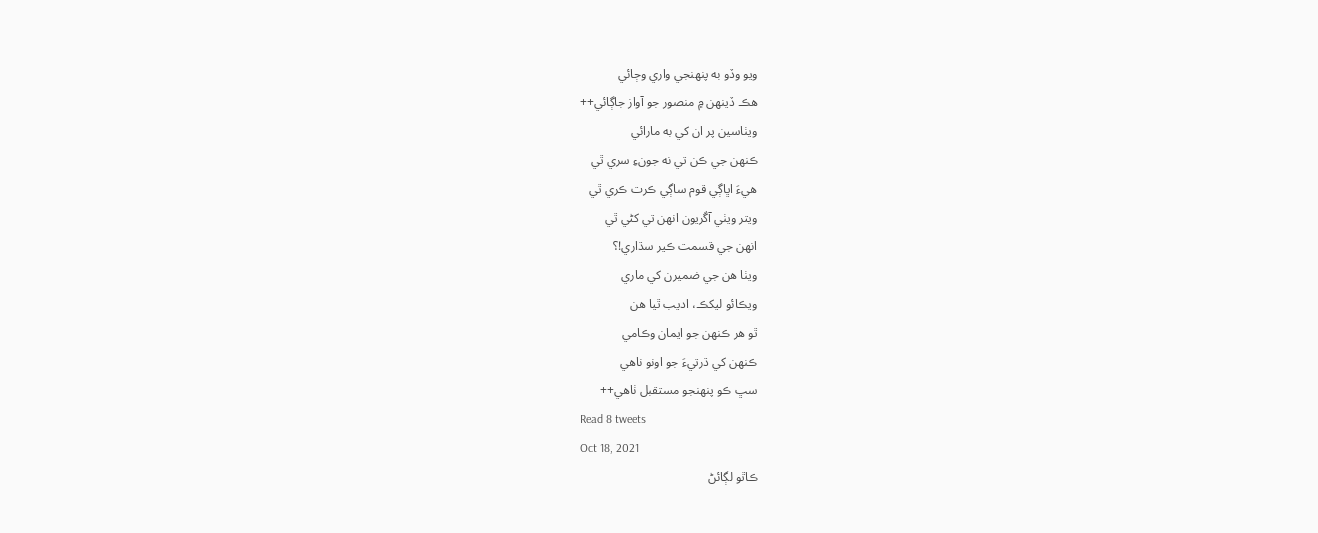ويو وڏو به پنهنجي واري وڄائي
هڪ ڏينهن ۾ منصور جو آواز جاڳائي++
ويٺاسين پر ان کي به مارائي
ڪنهن جي ڪن تي نه جونءِ سري ٿي
هيءَ اڀاڳي قوم ساڳي ڪرت ڪري ٿي
ويتر ويٺي آڱريون انهن تي کڻي ٿي
انهن جي قسمت ڪير سڌاري!؟
ويٺا هن جي ضميرن کي ماري
ويڪائو ليکڪ، اديب ٿيا هن
ٿو هر ڪنهن جو ايمان وڪامي
ڪنهن کي ڌرتيءَ جو اونو ناهي
سڀ ڪو پنهنجو مستقبل ٺاهي++
Read 8 tweets
Oct 18, 2021
ڪاٿو لڳائڻ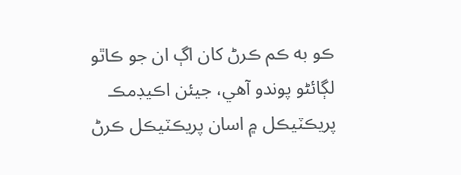ڪو به ڪم ڪرڻ کان اڳ ان جو ڪاٿو لڳائڻو پوندو آهي، جيئن اڪيڊمڪ پريڪٽيڪل ۾ اسان پريڪٽيڪل ڪرڻ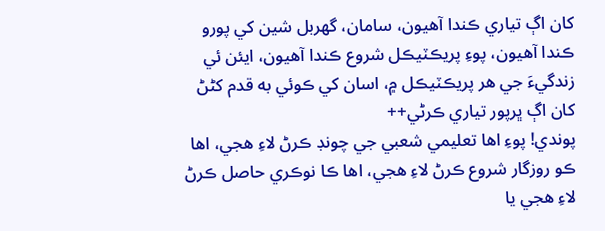کان اڳ تياري ڪندا آهيون، سامان، گهربل شين کي پورو ڪندا آهيون، پوءِ پريڪٽيڪل شروع ڪندا آهيون، ايئن ئي زندگيءَ جي هر پريڪٽيڪل ۾، اسان کي ڪوئي به قدم کڻڻ کان اڳ ڀرپور تياري ڪرڻي++
پوندي! پوءِ اها تعليمي شعبي جي چونڊ ڪرڻ لاءِ هجي، اها ڪو روزگار شروع ڪرڻ لاءِ هجي، اها ڪا نوڪري حاصل ڪرڻ لاءِ هجي يا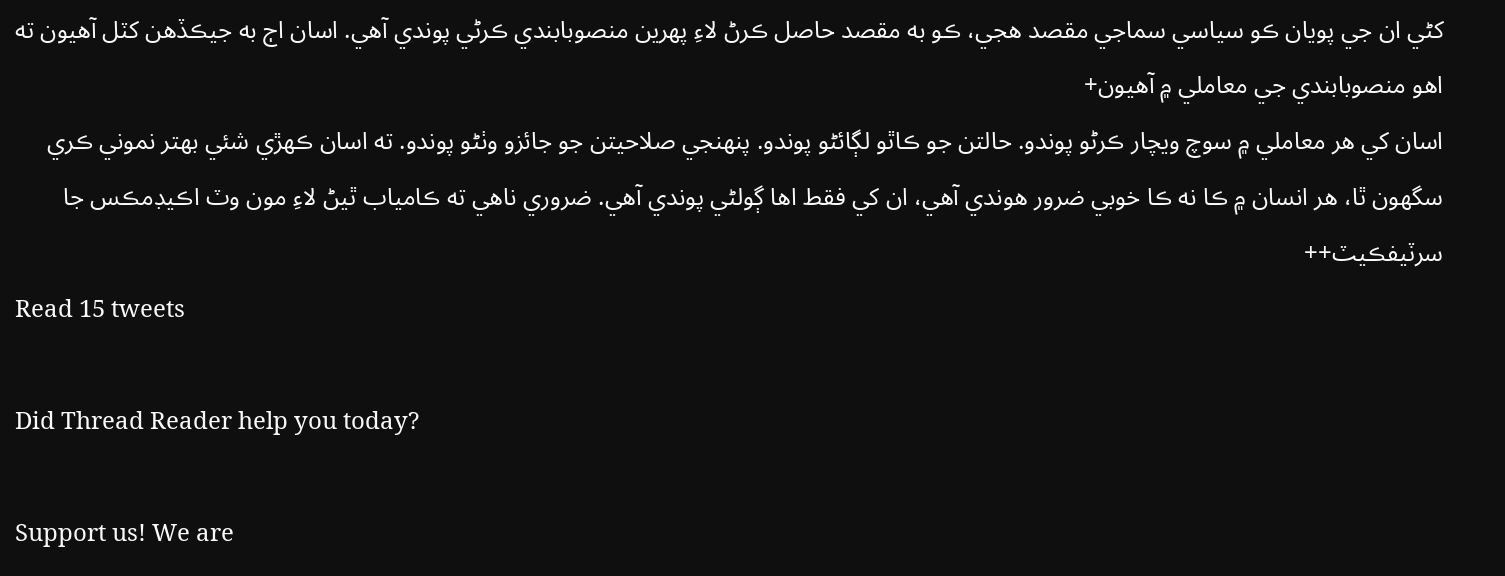کڻي ان جي پويان ڪو سياسي سماجي مقصد هجي، ڪو به مقصد حاصل ڪرڻ لاءِ پهرين منصوبابندي ڪرڻي پوندي آهي. اسان اڄ به جيڪڏهن کٽل آهيون ته اهو منصوبابندي جي معاملي ۾ آهيون+
اسان کي هر معاملي ۾ سوچ ويچار ڪرڻو پوندو. حالتن جو ڪاٿو لڳائڻو پوندو. پنهنجي صلاحيتن جو جائزو وٺڻو پوندو. ته اسان ڪهڙي شئي بهتر نموني ڪري سگهون ٿا، هر انسان ۾ ڪا نه ڪا خوبي ضرور هوندي آهي، ان کي فقط اها ڳولڻي پوندي آهي. ضروري ناهي ته ڪامياب ٿيڻ لاءِ مون وٽ اڪيڊمڪس جا سرٽيفڪيٽ++
Read 15 tweets

Did Thread Reader help you today?

Support us! We are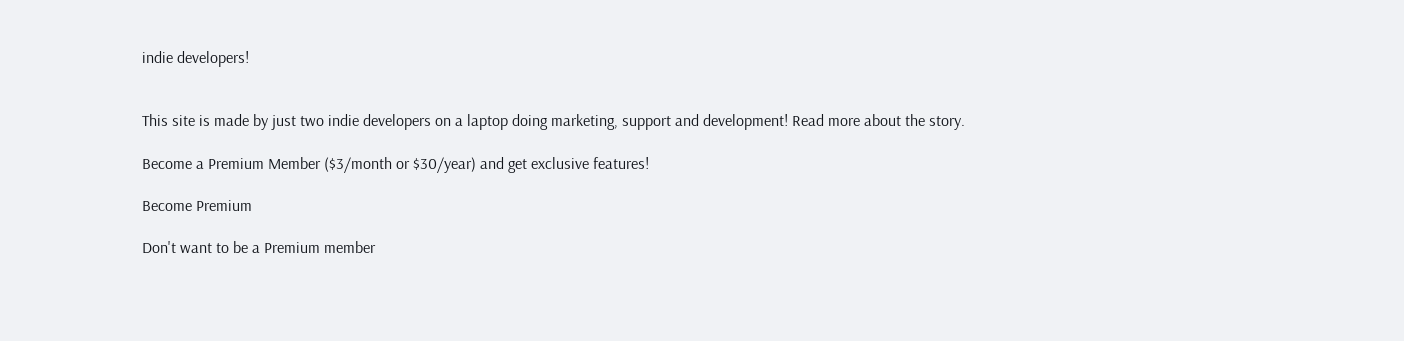indie developers!


This site is made by just two indie developers on a laptop doing marketing, support and development! Read more about the story.

Become a Premium Member ($3/month or $30/year) and get exclusive features!

Become Premium

Don't want to be a Premium member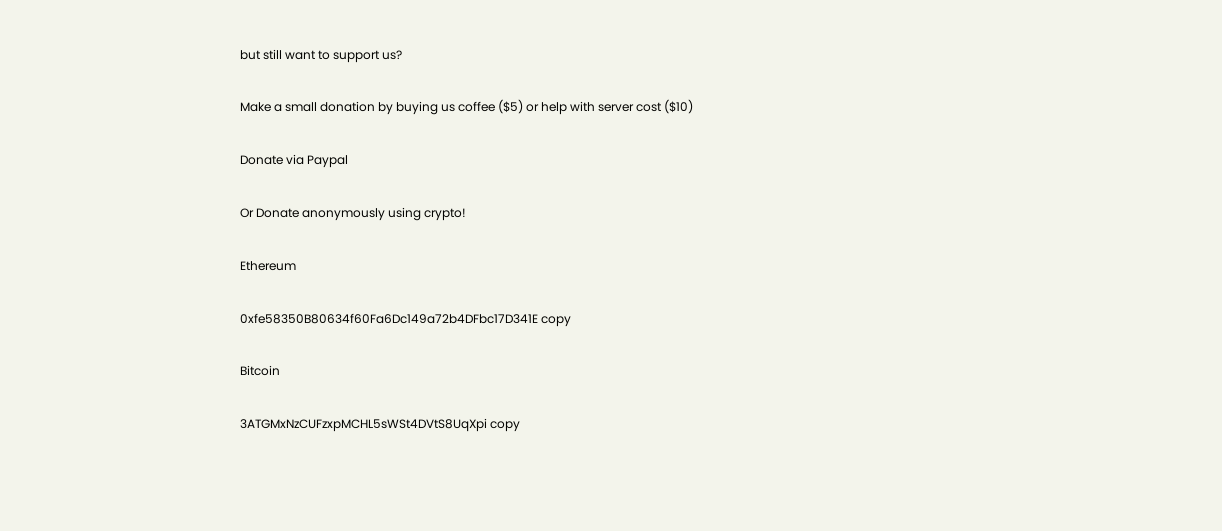but still want to support us?

Make a small donation by buying us coffee ($5) or help with server cost ($10)

Donate via Paypal

Or Donate anonymously using crypto!

Ethereum

0xfe58350B80634f60Fa6Dc149a72b4DFbc17D341E copy

Bitcoin

3ATGMxNzCUFzxpMCHL5sWSt4DVtS8UqXpi copy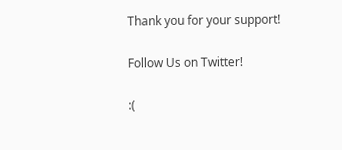Thank you for your support!

Follow Us on Twitter!

:(